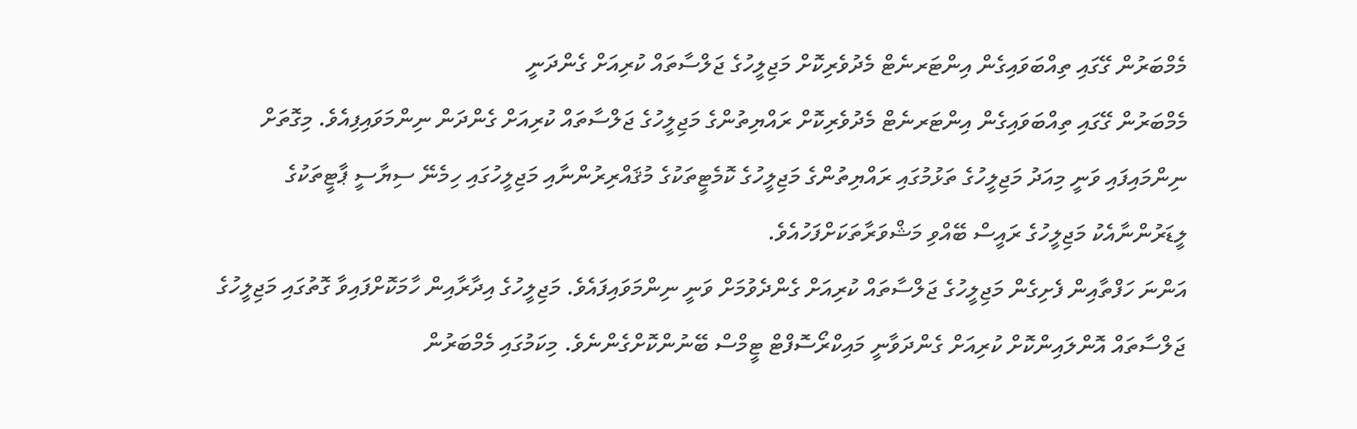މެމްބަރުން ގޭގައި ތިއްބަވައިގެން އިންޓަރނެޓް މެދުވެރިކޮށް މަޖިލީހުގެ ޖަލްސާތައް ކުރިއަށް ގެންދަނީ
މެމްބަރުން ގޭގައި ތިއްބަވައިގެން އިންޓަރނެޓް މެދުވެރިކޮށް ރައްޔިތުންގެ މަޖިލީހުގެ ޖަލްސާތައް ކުރިއަށް ގެންދަން ނިންމަވައިފިއެވެ. މިގޮތަށް ނިންމައިފައި ވަނީ މިއަދު މަޖިލީހުގެ ތަޅުމުގައި ރައްޔިތުންގެ މަޖިލީހުގެ ކޮމެޓީތަކުގެ މުޤައްރިރުންނާއި މަޖިލީހުގައި ހިމެނޭ ސިޔާސީ ޕާޓީތަކުގެ ލީޑަރުންނާއެކު މަޖިލީހުގެ ރައީސް ބޭއްވި މަޝްވަރާތަކަށްފަހުއެވެ.
އަންނަ ހަފްތާއިން ފެށިގެން މަޖިލީހުގެ ޖަލްސާތައް ކުރިއަށް ގެންދެވުމަށް ވަނީ ނިންމަވައިފައެވެ. މަޖިލީހުގެ އިދާރާއިން ހާމަކޮށްފައިވާ ގޮތުގައި މަޖިލީހުގެ ޖަލްސާތައް އޮންލައިންކޮށް ކުރިއަށް ގެންދަވާނީ މައިކްރޯސޮފްޓް ޓީމްސް ބޭނުންކޮށްގެންނެވެ. މިކަމުގައި މެމްބަރުން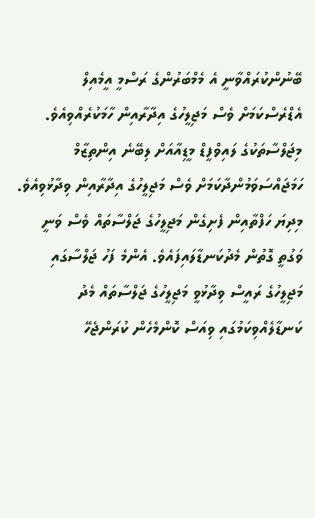ބޭނުންކުރައްވާނީ އެ މެމްބަރުންގެ ރަސްމީ އީމެއިލް އެޑްރެސްކަމަށް ވެސް މަޖިލީހުގެ އިދާރާއިން ހާމަކުރެއްވިއެވެ. މިޖަލްސާތަކުގެ ލައިވްފީޑް މީޑިއާއަށް ލިބޭނެ އިންތިޒާމް ހަމަޖައްސަވަމުންދާކަމަށް ވެސް މަޖިލީހުގެ އިދާރާއިން ވިދާޅުވިއެވެ.
މިދިޔަ ހަފްތާއިން ފެށިގެން މަޖިލީހުގެ ޖަލްސާތައް ވެސް ވަނީ ވަގުތީ ގޮތުން މެދުކަނޑާލައިފައެވެ. އެންމެ ފަހު ޖަލްސާގައި މަޖިލީހުގެ ރައީސް ވިދާޅުވީ މަޖިލީހުގެ ޖަލްސާތައް މެދު ކަނޑާލެއްވިކަމުގައި ވިއަސް ކޮންމެހެން ކުރަންޖެހޭ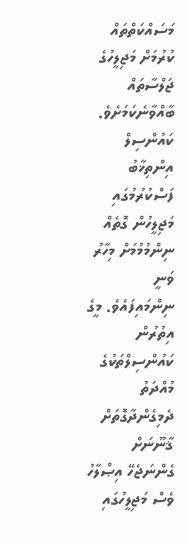މަސައްކަތްތައް ކުރުމަށް މަޖިލީހުގެ ޖަލްސާތައް ބާއްވާނެކަމަށެވެ. ކައުންސިލް އިންތިޚާބު ފަސްކުރުމުގައި މަޖިލީހުން ގޮތެއް ނިންމުމުމަށް މިހާރު ވަނީ ނިންމައިފައެވެ. މީގެ އިތުރުން ކައުންސިލްތަކުގެ މުއްދަތު ދެމިގެންދާގޮތަށް ޤާނޫނަށް ގެންނަޖެހޭ އިޞްލާހު ވެސް މަޖިލީހުގައި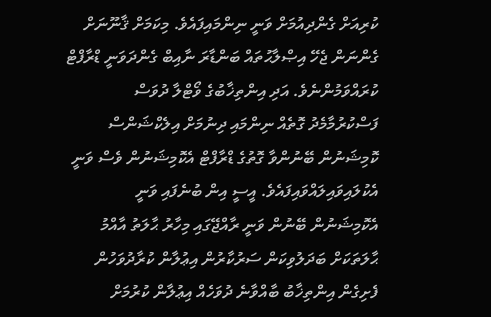ކުރިއަށް ގެންދިއުމަށް ވަނީ ނިންމައިފައެވެ. މިކަމަށް ޤާނޫނަށް ގެންނަން ޖެހޭ އިޞްލާޙުތައް ބަންޑާރަ ނާއިބް ގެންދަވަނީ ޑްރާފްޓް ކުރައްވަމުންނެވެ. އަދި އިންތިޚާބުގެ ވޯޓްލާ ދުވަސް ފަސްކުރުމާމެދު ގޮތެއް ނިންމައި ދިނުމަށް އިލެކްޝަންސް ކޮމިޝަނުން ބޭނުންވާ ގޮތުގެ ޑްރާފްޓް އެކޮމިޝަނުން ވެސް ވަނީ އެކުލައިވައިލައްވައިފައެވެ. އީސީ އިން ބުނެފައި ވަނީ އެކޮމިޝަނުން ބޭނުން ވަނީ ރާއްޖޭގައި މިހާރު ޙާލަތު އާއްމު ޙާލަތަކަށް ބަދަލުވިކަން ސަރުކާރުން އިޢުލާން ކުރާދުވަހުން ފެށިގެން އިންތިޚާބު ބާއްވާނެ ދުވަހެއް އިޢުލާން ކުރުމަށް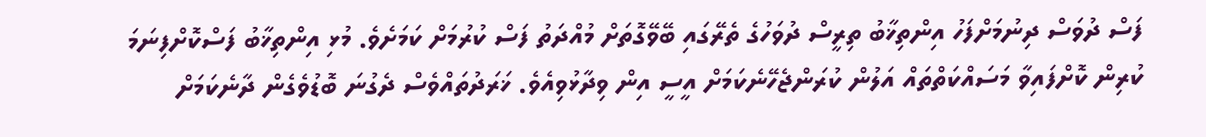ފަސް ދުވަސް ދިނުމަށްފަހު އިންތިޚާބު ތިރީސް ދުވަހުގެ ތެރޭގައި ބޭވޭގޮތަށް މުއްދަތު ފަސް ކުރުމަށް ކަމަށެވެ. މުޅި އިންތިޚާބު ފަސްކޮށްފިނަމަ ކުރިން ކޮށްފައިވާ މަސައްކަތްތައް އަލުން ކުރަންޖެހޭނެކަމަށް އީސީ އިން ވިދާޅުވިއެވެ. ޚަރަދުތައްވެސް ދެގުނަ ބޮޑުވެގެން ދާނެކަމަށް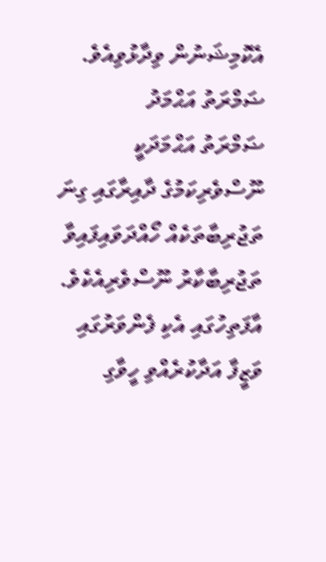އެކޮމިޝަނުން ވިދާޅުވިއެވެ.
ޟަމްރަތު އަޙްމަދު
ޟަމްރަތު އަޙްމަދަކީ ނޫސްވެރިކަމުގެ ދާއިރާގައި ގިނަ ތަޖުރިބާތަކެއް ހޯއްދަވައިފައިވާ ތަޖުރިބާކާރު ނޫސްވެރިއެކެވެ. އާފަތިހުގައި އެކި ފެންވަރުގައި ވަޒީފާ އަދާކުރެއްވި ހީވާގި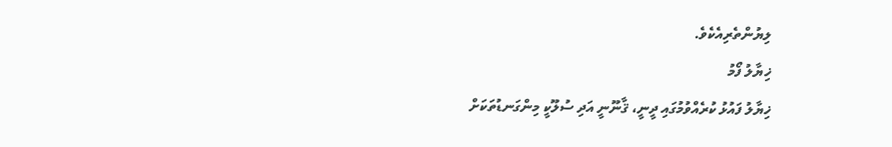ލިޔުންތެރިއެކެވެ.
ޚިޔާލު ފޯމު
ޚިޔާލު ފައުޅު ކުރެއްވުމުގައި ދީނީ، ޤާނޫނީ އަދި ސުލޫކީ މިންގަނޑުތަކަށް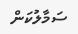ސަމާލުކަން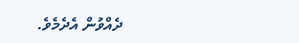ދެއްވުން އެދެމެވެ.